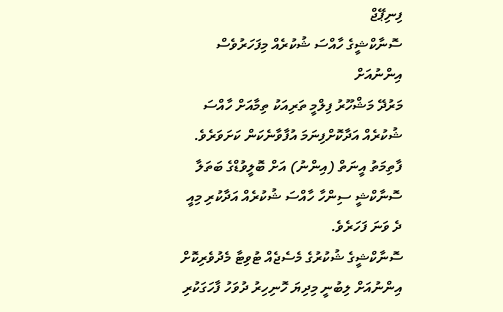ފިނިޕޭޖް
ސޮނާކްޝީގެ ހާއްސަ ޝުކުރެއް މިފަހަރުވެސް އިންނުއަށް
މަރުދޭ މަޝްހޫރު ފިލްމީ ތަރިއަކު ތިމާއަށް ހާއްސަ ޝުކުރެއް އަދާކޮށްފިނަމަ އުފާވާނެކަން ކަށަވަރެވެ. ފާތިމަތު އީނަތް (އިންނު) އަށް ބޮލީވުޑްގެ ބަތަލާ ސޮނާކްޝީ ސިންހާ ހާއްސަ ޝުކުރެއް އަދާކުރި މިއީ ދެ ވަނަ ފަހަރެވެ.
ސޮނާކްޝީގެ ޝުކުރުގެ މެސެޖެއް ޓުވިޓާ މެދުވެރިކޮށް އިންނުއަށް ލިބުނީ މިދިޔަ ހޮނިހިރު ދުވަހު ފާހަގަކުރި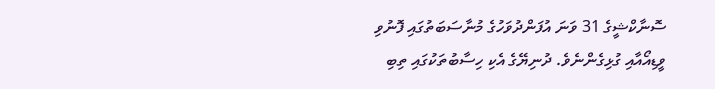ސޮނާކްޝީގެ 31 ވަނަ އުފަންދުވަހުގެ މުނާސަބަތުގައި ފޮނުވި ވީޑިއޯއާއި ގުޅިގެންނެވެ. ދުނިޔޭގެ އެކި ހިސާބުތަކުގައި ތިބި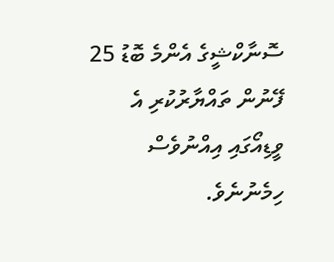ސޮނާކްޝީގެ އެންމެ ބޮޑު 25 ފޭނުން ތައްޔާރުކުރި އެ ވީޑިއޯގައި އިއްނުވެސް ހިމެނުނެވެ.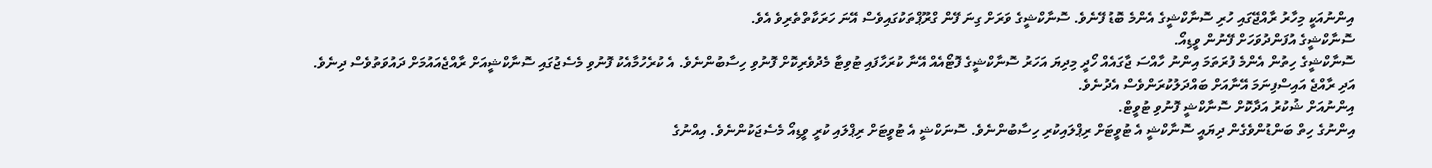އިންނުއަކީ މިހާރު ރާއްޖޭގައި ހުރި ސޮނާކްޝީގެ އެންމެ ބޮޑު ފޭނެވެ. ސޮނާކްޝީގެ ވަރަށް ގިނަ ފޭން ގްރޫޕްތަކުގައިވެސް އޭނަ ހަރަކާތްތެރިވެ އެވެ.
ސޮނާކްޝީގެ އުފަންދުވަހަށް ފޭނުން ވީޑިއޯ.
ސޮނާކްޝީގެ ހިތުން އެންމެ ފުރަތަމަ އިންނު ހާއްސަ ޖާގައެއް ހޯދީ މިދިޔަ އަހަރު ސޮނާކްޝީގެ ފޮޓޯއެއް އޭނާ ކުރަހާފައި ޓުވިޓާ މެދުވެރިކޮށް ފޮނުވި ހިސާބުންނެވެ. އެ ކުރެހުމާއެކު ފޮނުވި މެސެޖުގައި ސޮނާކްޝީއަށް ރާއްޖެއައުމަށް ދައުވަތުވެސް ދިނެވެ. އަދި ރާއްޖެ އައިސްފިނަމަ އޭނާއަށް ބައްދަލުކުރަންވެސް އެދުނެވެ.
އިންނުއަށް ޝުކުރު އަދާކޮށް ސޮނާކްޝީ ފޮނުވި ޓުވީޓް.
އިންނުގެ ހިތް ބަންޑުންވެގެން ދިޔައީ ސޮނާކްޝީ އެ ޓުވީޓަށް ރިޕްލައިކުރި ހިސާބުންނެވެ. ސޮނަކްޝީ އެ ޓުވީޓަށް ރިޕްލައި ކުރީ ވީޑިއޯ މެސެޖަކުންނެވެ. އިއްނުގެ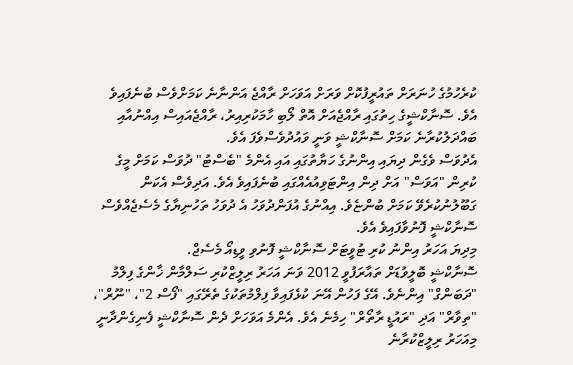ކުރެހުމުގެ ހުނަރަށް ތައުރީފުކޮށް ވަރަށް އަވަހަށް ރާއްޖެ އަންނާނެ ކަމަށްވެސް ބުނެފައިވެ އެވެ. ސޮނާކްޝީގެ ހިތުގައި ރާއްޖެއަށް އޮތް ލޯބި ހާމަކުރިއިރު، ރާއްޖެއައިސް އިއްނުއާއި ބައްދަލުކުރާނެ ކަމަށް ސޮނާކްޝީ ވަނީ ވައުދުވެސްވެފަ އެވެ.
އެދުވަސް ވެގެން ދިޔައި އިންނުގެ ހަޔާތުގައި އައި އެންމެ "ބެސްޓު" ދުވަސް ކަމަށް މީގެ ކުރިން "އަވަސް" އަށް ދިން އިންޓަވިއުއެއްގައި ބުނެފައިވެ އެވެ. އަދިވެސް އެކަން ގަބޫލުނުކުރެވޭ ކަމަށް ބުންޏެވެ. އިއްނުގެ އުފަންދުވަހު އެ ދުވަހު ތަހުނިޔާގެ މެސެޖެއްވެސް ސޮނާކްޝީ ފޮނުވާފައިވެ އެވެ.
މިދިޔަ އަހަރު އިންނު ކުރި ޓުވީޓަށް ސޮނާކްޝީ ފޮނުވި ވީޑިއޯ މެސެޖް.
ސޮނާކްޝީ ބޮލީވުޑަށް ތައާރަފުވީ 2012 ވަނަ އަހަރު ރިލީޒްކުރި ސަލްމާން ޚާންގެ ފިލްމު "ދަބަންގް" އިންނެވެ. އޭގެ ފަހުން އޭނަ ކުޅެފައިވާ ފިލްމުތަކުގެ ތެރޭގައި "ފޯސް 2"، "ނޫރް"، "ތިވާރް" އަދި "ރައުޑީ ރާތޯރް" ހިމެނެ އެވެ. އެންމެ އަވަހަށް ދެން ސޮނާކްޝީ ފެނިގެންދާނީ މިއަހަރު ރިލީޒްކުރާނެ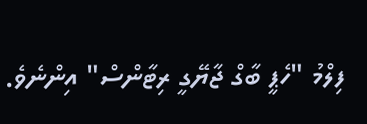ފިލްމު "ހެޕީ ބާގް ޖާޔޭގީ ރިޓާންސް" އިންނެވެ.